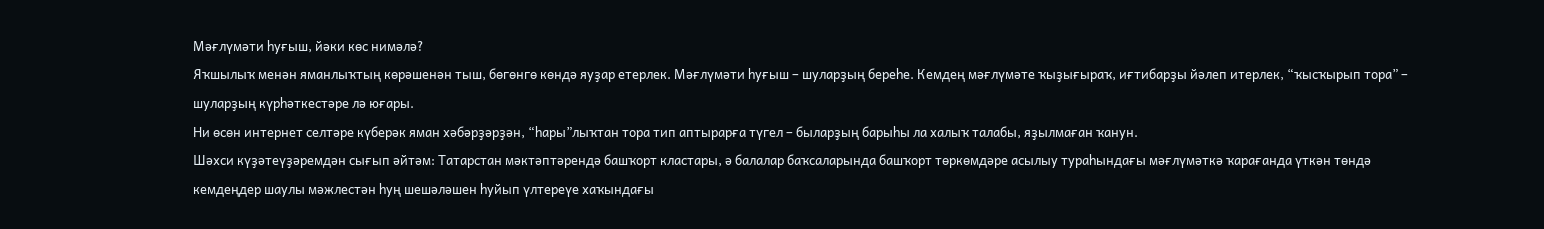Мәғлүмәти һуғыш, йәки көс нимәлә?
Яҡшылыҡ менән яманлыҡтың көрәшенән тыш, бөгөнгө көндә яуҙар етерлек. Мәғлүмәти һуғыш – шуларҙың береһе. Кемдең мәғлүмәте ҡыҙығыраҡ, иғтибарҙы йәлеп итерлек, “ҡысҡырып тора” – шуларҙың күрһәткестәре лә юғары.
Ни өсөн интернет селтәре күберәк яман хәбәрҙәрҙән, “һары”лыҡтан тора тип аптырарға түгел – быларҙың барыһы ла халыҡ талабы, яҙылмаған ҡанун.
Шәхси күҙәтеүҙәремдән сығып әйтәм: Татарстан мәктәптәрендә башҡорт кластары, ә балалар баҡсаларында башҡорт төркөмдәре асылыу тураһындағы мәғлүмәткә ҡарағанда үткән төндә кемдеңдер шаулы мәжлестән һуң шешәләшен һуйып үлтереүе хаҡындағы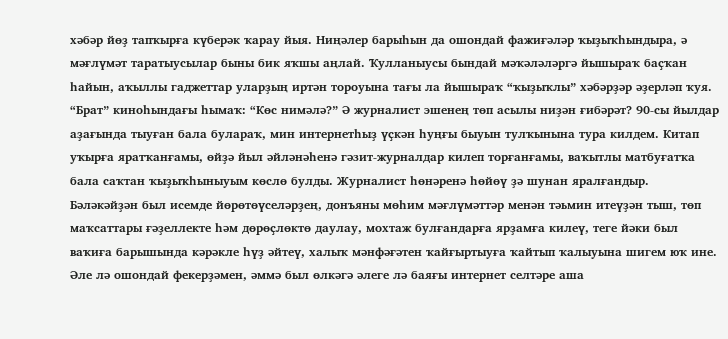хәбәр йөҙ тапҡырға күберәк ҡарау йыя. Ниңәлер барыһын да ошондай фажиғәләр ҡыҙыҡһындыра, ә мәғлүмәт таратыусылар быны бик яҡшы аңлай. Ҡулланыусы бындай мәҡәләләргә йышыраҡ баҫҡан һайын, аҡыллы гаджеттар уларҙың иртән тороуына тағы ла йышыраҡ “ҡыҙыҡлы” хәбәрҙәр әҙерләп ҡуя.
“Брат” киноһындағы һымаҡ: “Көс нимәлә?” Ә журналист эшенең төп асылы ниҙән ғибәрәт? 90-сы йылдар аҙағында тыуған бала булараҡ, мин интернетһыҙ үҫкән һуңғы быуын тулҡынына тура килдем. Китап уҡырға яратҡанғамы, өйҙә йыл әйләнәһенә гәзит-журналдар килеп торғанғамы, ваҡытлы матбуғатҡа бала саҡтан ҡыҙыҡһыныуым көслө булды. Журналист һөнәренә һөйөү ҙә шунан яралғандыр. Бәләкәйҙән был исемде йөрөтөүселәрҙең, донъяны мөһим мәғлүмәттәр менән тәьмин итеүҙән тыш, төп маҡсаттары ғәҙеллекте һәм дөрөҫлөктө даулау, мохтаж булғандарға ярҙамға килеү, теге йәки был ваҡиға барышында кәрәкле һүҙ әйтеү, халыҡ мәнфәғәтен ҡайғыртыуға ҡайтып ҡалыуына шигем юҡ ине.
Әле лә ошондай фекерҙәмен, әммә был өлкәгә әлеге лә баяғы интернет селтәре аша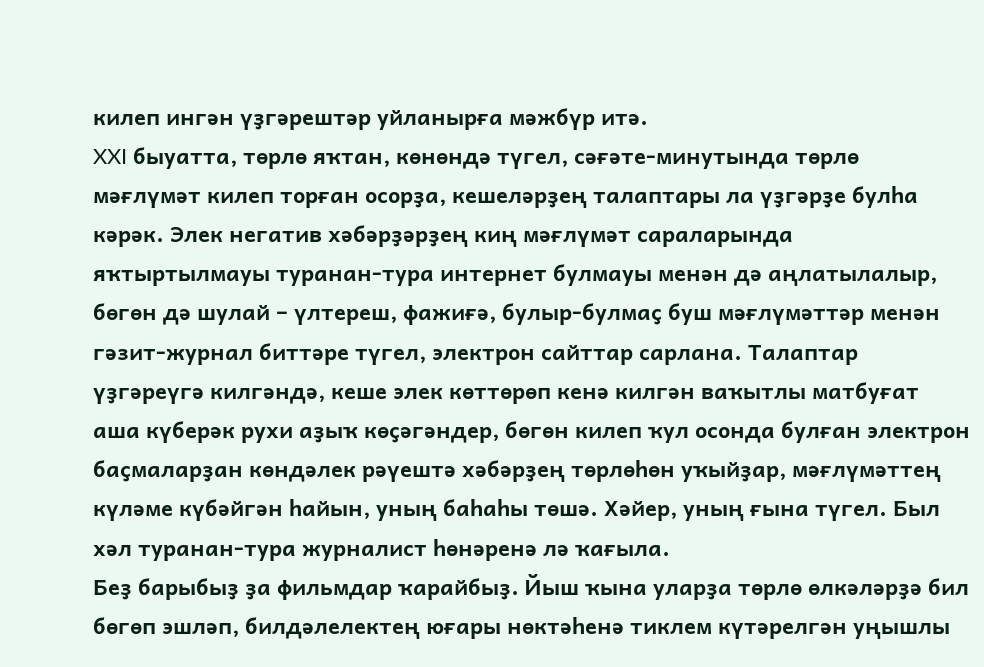килеп ингән үҙгәрештәр уйланырға мәжбүр итә.
XXI быуатта, төрлө яҡтан, көнөндә түгел, сәғәте-минутында төрлө мәғлүмәт килеп торған осорҙа, кешеләрҙең талаптары ла үҙгәрҙе булһа кәрәк. Элек негатив хәбәрҙәрҙең киң мәғлүмәт сараларында яҡтыртылмауы туранан-тура интернет булмауы менән дә аңлатылалыр, бөгөн дә шулай – үлтереш, фажиғә, булыр-булмаҫ буш мәғлүмәттәр менән гәзит-журнал биттәре түгел, электрон сайттар сарлана. Талаптар үҙгәреүгә килгәндә, кеше элек көттөрөп кенә килгән ваҡытлы матбуғат аша күберәк рухи аҙыҡ көҫәгәндер, бөгөн килеп ҡул осонда булған электрон баҫмаларҙан көндәлек рәүештә хәбәрҙең төрлөһөн уҡыйҙар, мәғлүмәттең күләме күбәйгән һайын, уның баһаһы төшә. Хәйер, уның ғына түгел. Был хәл туранан-тура журналист һөнәренә лә ҡағыла.
Беҙ барыбыҙ ҙа фильмдар ҡарайбыҙ. Йыш ҡына уларҙа төрлө өлкәләрҙә бил бөгөп эшләп, билдәлелектең юғары нөктәһенә тиклем күтәрелгән уңышлы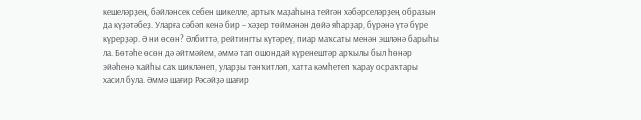кешеләрҙең, бәйләнсек себен шикелле, артыҡ маҙаһына тейгән хәбәрселәрҙең образын да күҙәтәбеҙ. Уларға сәбәп кенә бир – хәҙер төймәнән дөйә яһарҙар, бүрәнә үтә бүре күрерҙәр. Ә ни өсөн? Әлбиттә, рейтингты күтәреү, пиар маҡсаты менән эшләнә барыһы ла. Бөтәһе өсөн дә әйтмәйем, әммә тап ошондай күренештәр арҡылы был һөнәр эйәһенә ҡайһы саҡ шикләнеп, уларҙы тәнҡитләп, хатта кәмһетеп ҡарау осраҡтары хасил була. Әммә шағир Рәсәйҙә шағир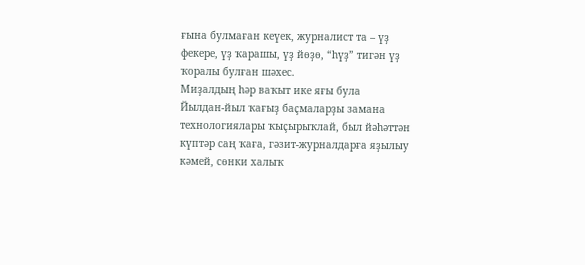ғына булмаған кеүек, журналист та – үҙ фекере, үҙ ҡарашы, үҙ йөҙө, “һүҙ” тигән үҙ ҡоралы булған шәхес.
Миҙалдың һәр ваҡыт ике яғы була
Йылдан-йыл ҡағыҙ баҫмаларҙы замана технологиялары ҡыҫырыҡлай, был йәһәттән күптәр саң ҡаға, гәзит-журналдарға яҙылыу кәмей, сөнки халыҡ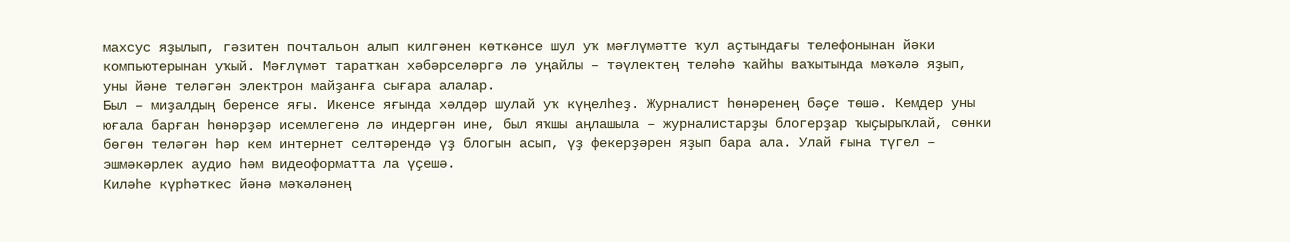махсус яҙылып, гәзитен почтальон алып килгәнен көткәнсе шул уҡ мәғлүмәтте ҡул аҫтындағы телефонынан йәки компьютерынан уҡый. Мәғлүмәт таратҡан хәбәрселәргә лә уңайлы – тәүлектең теләһә ҡайһы ваҡытында мәҡәлә яҙып, уны йәне теләгән электрон майҙанға сығара алалар.
Был – миҙалдың беренсе яғы. Икенсе яғында хәлдәр шулай уҡ күңелһеҙ. Журналист һөнәренең бәҫе төшә. Кемдер уны юғала барған һөнәрҙәр исемлегенә лә индергән ине, был яҡшы аңлашыла – журналистарҙы блогерҙар ҡыҫырыҡлай, сөнки бөгөн теләгән һәр кем интернет селтәрендә үҙ блогын асып, үҙ фекерҙәрен яҙып бара ала. Улай ғына түгел – эшмәкәрлек аудио һәм видеоформатта ла үҫешә.
Киләһе күрһәткес йәнә мәҡәләнең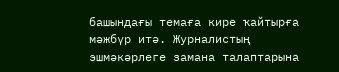башындағы темаға кире ҡайтырға мәжбүр итә. Журналистың эшмәкәрлеге замана талаптарына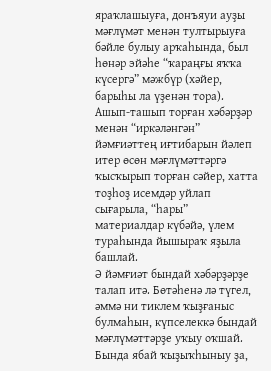яраҡлашыуға, донъяуи ауҙы мәғлүмәт менән тултырыуға бәйле булыу арҡаһында, был һөнәр эйәһе “ҡараңғы яҡҡа күсергә” мәжбүр (хәйер, барыһы ла үҙенән тора). Ашып-ташып торған хәбәрҙәр менән “иркәләнгән” йәмғиәттең иғтибарын йәлеп итер өсөн мәғлүмәттәргә ҡысҡырып торған сәйер, хатта тоҙһоҙ исемдәр уйлап сығарыла, “һары” материалдар күбәйә, үлем тураһында йышыраҡ яҙыла башлай.
Ә йәмғиәт бындай хәбәрҙәрҙе талап итә. Бөтәһенә лә түгел, әммә ни тиклем ҡыҙғаныс булмаһын, күпселеккә бындай мәғлүмәттәрҙе уҡыу оҡшай. Бында ябай ҡыҙыҡһыныу ҙа,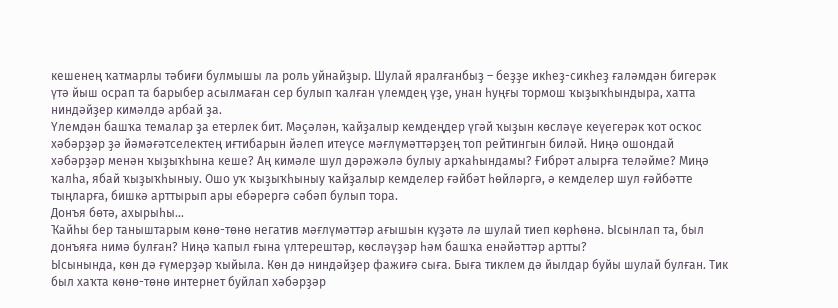кешенең ҡатмарлы тәбиғи булмышы ла роль уйнайҙыр. Шулай яралғанбыҙ – беҙҙе икһеҙ-сикһеҙ ғаләмдән бигерәк үтә йыш осрап та барыбер асылмаған сер булып ҡалған үлемдең үҙе, унан һуңғы тормош ҡыҙыҡһындыра, хатта ниндәйҙер кимәлдә арбай ҙа.
Үлемдән башҡа темалар ҙа етерлек бит. Мәҫәлән, ҡайҙалыр кемдеңдер үгәй ҡыҙын көсләүе кеүегерәк ҡот осҡос хәбәрҙәр ҙә йәмәғәтселектең иғтибарын йәлеп итеүсе мәғлүмәттәрҙең топ рейтингын биләй. Ниңә ошондай хәбәрҙәр менән ҡыҙыҡһына кеше? Аң кимәле шул дәрәжәлә булыу арҡаһындамы? Ғибрәт алырға теләйме? Миңә ҡалһа, ябай ҡыҙыҡһыныу. Ошо уҡ ҡыҙыҡһыныу ҡайҙалыр кемделер ғәйбәт һөйләргә, ә кемделер шул ғәйбәтте тыңларға, бишкә арттырып ары ебәрергә сәбәп булып тора.
Донъя бөтә, ахырыһы...
Ҡайһы бер таныштарым көнө-төнө негатив мәғлүмәттәр ағышын күҙәтә лә шулай тиеп көрһөнә. Ысынлап та, был донъяға нимә булған? Ниңә ҡапыл ғына үлтерештәр, көсләүҙәр һәм башҡа енәйәттәр артты?
Ысынында, көн дә ғүмерҙәр ҡыйыла. Көн дә ниндәйҙер фажиғә сыға. Быға тиклем дә йылдар буйы шулай булған. Тик был хаҡта көнө-төнө интернет буйлап хәбәрҙәр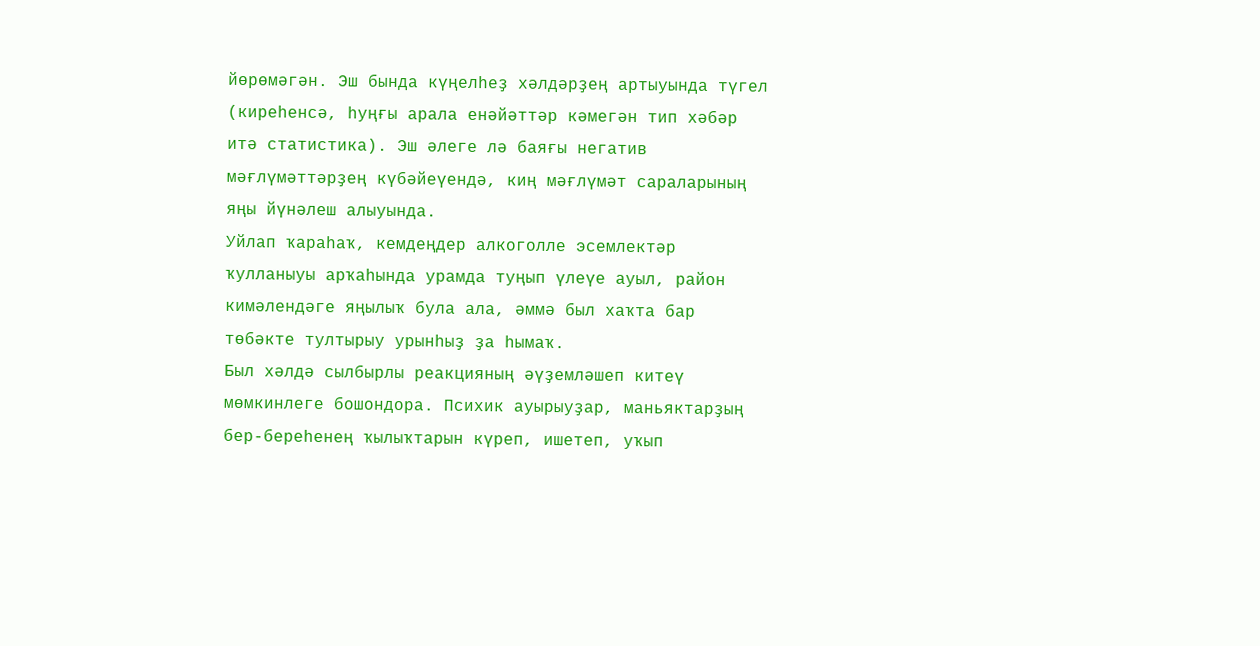йөрөмәгән. Эш бында күңелһеҙ хәлдәрҙең артыуында түгел (киреһенсә, һуңғы арала енәйәттәр кәмегән тип хәбәр итә статистика). Эш әлеге лә баяғы негатив мәғлүмәттәрҙең күбәйеүендә, киң мәғлүмәт сараларының яңы йүнәлеш алыуында.
Уйлап ҡараһаҡ, кемдеңдер алкоголле эсемлектәр ҡулланыуы арҡаһында урамда туңып үлеүе ауыл, район кимәлендәге яңылыҡ була ала, әммә был хаҡта бар төбәкте тултырыу урынһыҙ ҙа һымаҡ.
Был хәлдә сылбырлы реакцияның әүҙемләшеп китеү мөмкинлеге бошондора. Психик ауырыуҙар, маньяктарҙың бер-береһенең ҡылыҡтарын күреп, ишетеп, уҡып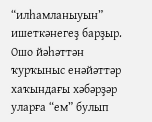“илһамланыуын” ишеткәнегеҙ барҙыр. Ошо йәһәттән ҡурҡыныс енәйәттәр хаҡындағы хәбәрҙәр уларға “ем” булып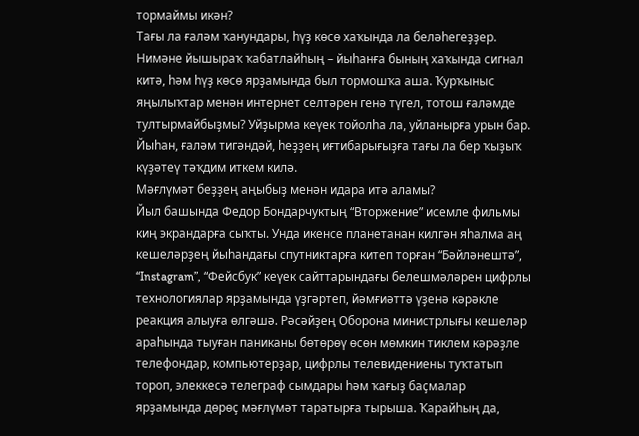тормаймы икән?
Тағы ла ғаләм ҡанундары, һүҙ көсө хаҡында ла беләһегеҙҙер.
Нимәне йышыраҡ ҡабатлайһың – йыһанға бының хаҡында сигнал китә, һәм һүҙ көсө ярҙамында был тормошҡа аша. Ҡурҡыныс яңылыҡтар менән интернет селтәрен генә түгел, тотош ғаләмде тултырмайбыҙмы? Уйҙырма кеүек тойолһа ла, уйланырға урын бар. Йыһан, ғаләм тигәндәй, һеҙҙең иғтибарығыҙға тағы ла бер ҡыҙыҡ күҙәтеү тәҡдим иткем килә.
Мәғлүмәт беҙҙең аңыбыҙ менән идара итә аламы?
Йыл башында Федор Бондарчуктың “Вторжение” исемле фильмы киң экрандарға сыҡты. Унда икенсе планетанан килгән яһалма аң кешеләрҙең йыһандағы спутниктарға китеп торған “Бәйләнештә”, “Instagram”, “Фейсбук” кеүек сайттарындағы белешмәләрен цифрлы технологиялар ярҙамында үҙгәртеп, йәмғиәттә үҙенә кәрәкле реакция алыуға өлгәшә. Рәсәйҙең Оборона министрлығы кешеләр араһында тыуған паниканы бөтөрөү өсөн мөмкин тиклем кәрәҙле телефондар, компьютерҙар, цифрлы телевидениены туҡтатып тороп, элеккесә телеграф сымдары һәм ҡағыҙ баҫмалар ярҙамында дөрөҫ мәғлүмәт таратырға тырыша. Ҡарайһың да,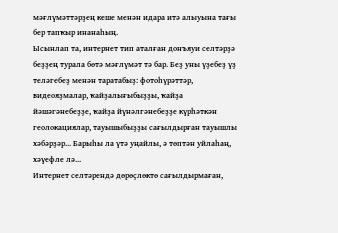мәғлүмәттәрҙең кеше менән идара итә алыуына тағы бер тапҡыр инанаһың.
Ысынлап та, интернет тип аталған донъяуи селтәрҙә беҙҙең турала бөтә мәғлүмәт тә бар. Беҙ уны үҙебеҙ үҙ теләгебеҙ менән таратабыҙ: фотоһүрәттәр, видеояҙмалар, ҡайҙалығыбыҙҙы, ҡайҙа йәшәгәнебеҙҙе, ҡайҙа йүнәлгәнебеҙҙе күрһәткән геолокациялар, тауышыбыҙҙы сағылдырған тауышлы хәбәрҙәр... Барыһы ла үтә уңайлы, ә төптән уйлаһаң, хәүефле лә...
Интернет селтәрендә дөрөҫлөктө сағылдырмаған,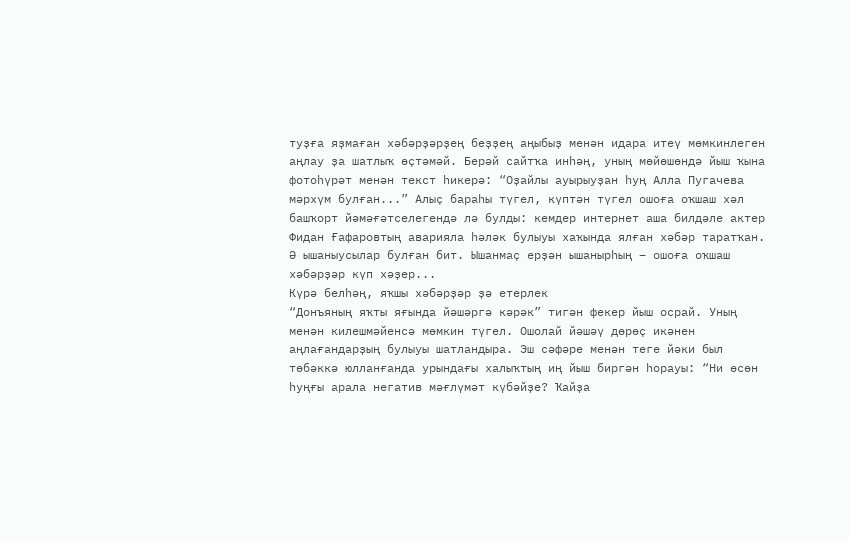туҙға яҙмаған хәбәрҙәрҙең беҙҙең аңыбыҙ менән идара итеү мөмкинлеген аңлау ҙа шатлыҡ өҫтәмәй. Берәй сайтҡа инһәң, уның мөйөшөндә йыш ҡына фотоһүрәт менән текст һикерә: “Оҙайлы ауырыуҙан һуң Алла Пугачева мәрхүм булған...” Алыҫ бараһы түгел, күптән түгел ошоға оҡшаш хәл башҡорт йәмәғәтселегендә лә булды: кемдер интернет аша билдәле актер Фидан Ғафаровтың аварияла һәләк булыуы хаҡында ялған хәбәр таратҡан. Ә ышаныусылар булған бит. Ышанмаҫ ерҙән ышанырһың – ошоға оҡшаш хәбәрҙәр күп хәҙер...
Күрә белһәң, яҡшы хәбәрҙәр ҙә етерлек
“Донъяның яҡты яғында йәшәргә кәрәк” тигән фекер йыш осрай. Уның менән килешмәйенсә мөмкин түгел. Ошолай йәшәү дөрөҫ икәнен аңлағандарҙың булыуы шатландыра. Эш сәфәре менән теге йәки был төбәккә юлланғанда урындағы халыҡтың иң йыш биргән һорауы: “Ни өсөн һуңғы арала негатив мәғлүмәт күбәйҙе? Ҡайҙа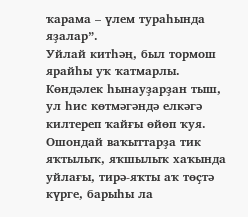ҡарама – үлем тураһында яҙалар”.
Уйлай китһәң, был тормош ярайһы уҡ ҡатмарлы. Көндәлек һынауҙарҙан тыш, ул һис көтмәгәндә елкәгә килтереп ҡайғы өйөп ҡуя.
Ошондай ваҡыттарҙа тик яҡтылыҡ, яҡшылыҡ хаҡында уйлағы, тирә-яҡты аҡ төҫтә күрге, барыһы ла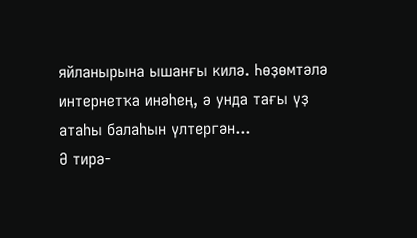яйланырына ышанғы килә. Һөҙөмтәлә интернетҡа инәһең, ә унда тағы үҙ атаһы балаһын үлтергән...
Ә тирә-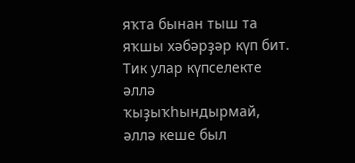яҡта бынан тыш та яҡшы хәбәрҙәр күп бит. Тик улар күпселекте әллә ҡыҙыҡһындырмай, әллә кеше был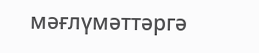мәғлүмәттәргә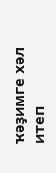ҡәҙимге хәл итеп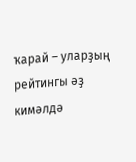ҡарай – уларҙың рейтингы әҙ кимәлдә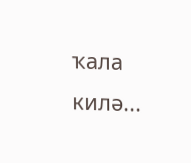ҡала килә...